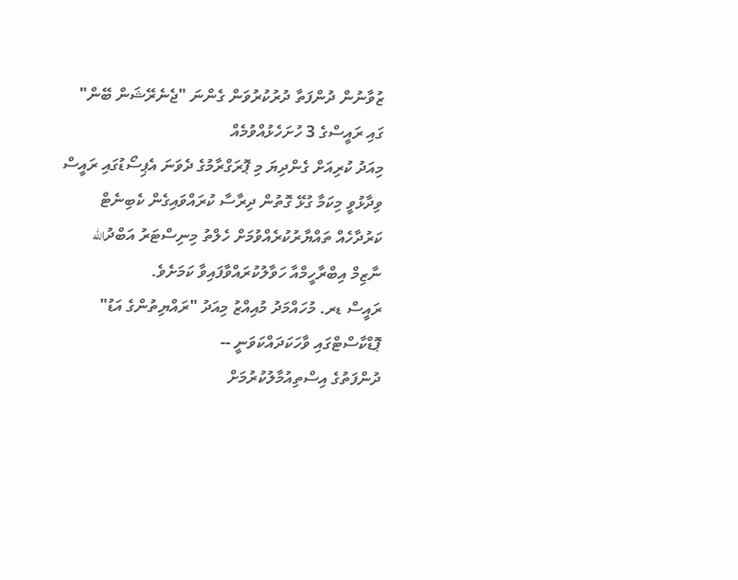ޒުވާނުން ދުންފަތާ ދުރުކުރުވަން ގެންނަ "ޖެނެރޭޝަން ބޭން" ގައި ރައީސްގެ 3 ހުށަހެޅުއްވުމެއް
މިއަދު ކުރިއަށް ގެންދިޔަ މި ޕޮރަގްރާމުގެ ދެވަނަ އެޕިސޯޑުގައި ރައީސް ވިދާޅުވީ މިކަމާ ގުޅޭ ގޮތުން ދިރާސާ ކުރައްވައިގެން ކެބިނެޓް ކަރުދާހެއް ތައްޔާރުކުރެއްވުމަށް ހެލްތު މިނިސްޓަރު އަބްދުالله ނާޒިމް އިބްރާހީމްއާ ހަވާލުކުރައްވާފައިވާ ކަމަށެވެ.
ރައީސް ޑރ. މުހައްމަދު މުއިއްޒު މިއަދު "ރައްޔިތުންގެ އަޑު" ޕޮޑްކާސްޓްގައި ވާހަކަދައްކަވަނީ --
ދުންފަތުގެ އިސްތިއުމާލުކުރުމަށް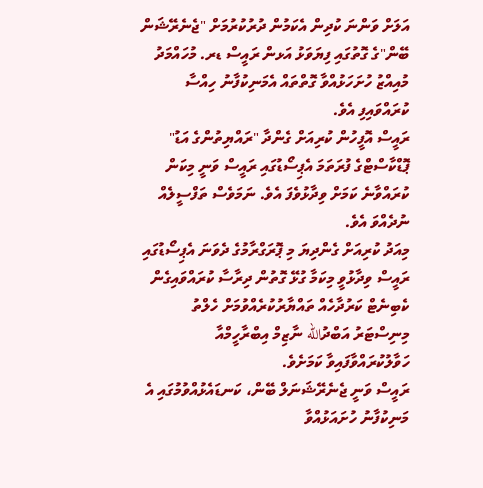އަލަށް ވަންނަ ކުދިން އެކަމުން ދުރުކުރުމަށް "ޖެނެރޭޝަން ބޭން"ގެ ގޮތުގައި ފިޔަވަޅު އަޅން ރައީސް ޑރ. މުހައްމަދު މުއިއްޒު ހުށަހަޅުއްވާ ގޮތްތައް އެމަނިކުފާނު ހިއްސާ ކުރައްވައިފި އެވެ.
ރައީސް އޮފީހުން ކުރިއަށް ގެންދާ "ރައްޔިތުންގެ އަޑު" ޕޮޑްކާސްޓްގެ ފުރަތަމަ އެޕިސޯޑުގައި ރައީސް ވަނީ މިކަން ކުރައްވާނެ ކަމަށް ވިދާޅުވެފަ އެވެ. ނަމަވެސް ތަފްސީލެއް ނުދެއްވަ އެވެ.
މިއަދު ކުރިއަށް ގެންދިޔަ މި ޕޮރަގްރާމުގެ ދެވަނަ އެޕިސޯޑުގައި ރައީސް ވިދާޅުވީ މިކަމާ ގުޅޭ ގޮތުން ދިރާސާ ކުރައްވައިގެން ކެބިނެޓް ކަރުދާހެއް ތައްޔާރުކުރެއްވުމަށް ހެލްތު މިނިސްޓަރު އަބްދުالله ނާޒިމް އިބްރާހީމްއާ ހަވާލުކުރައްވާފައިވާ ކަމަށެވެ.
ރައީސް ވަނީ ޖެނެރޭޝަނަލް ބޭން، ކަނޑައެޅުއްވުމުގައި އެ މަނިކުފާނު ހުށައަޅުއްވާ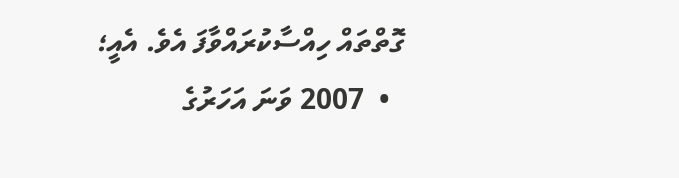ގޮތްތައް ހިއްސާކުރައްވާފަ އެވެ. އެއީ؛
  •  2007 ވަނަ އަހަރުގެ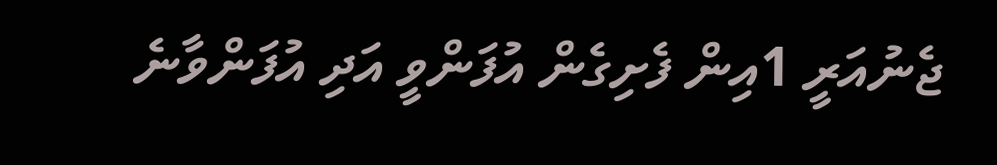ޖެނުއަރީ 1އިން ފެށިގެން އުފަންވީ އަދި އުފަންވާނެ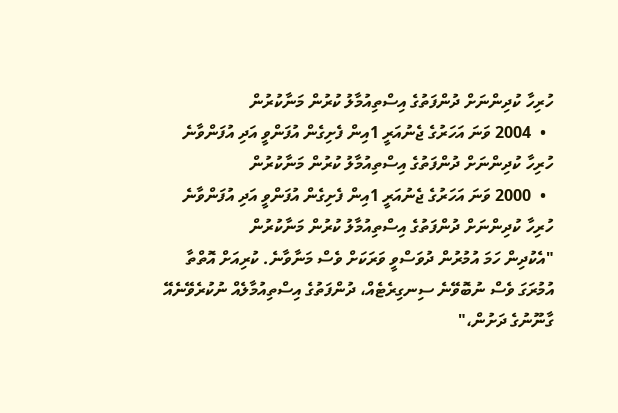ހުރިހާ ކުދިންނަށް ދުންފަތުގެ އިސްތިއުމާލު ކުރުން މަނާކުރުން
  •  2004 ވަނަ އަހަރުގެ ޖެނުއަރީ 1އިން ފެށިގެން އުފަންވީ އަދި އުފަންވާނެ ހުރިހާ ކުދިންނަށް ދުންފަތުގެ އިސްތިއުމާލު ކުރުން މަނާކުރުން
  •  2000 ވަނަ އަހަރުގެ ޖެނުއަރީ 1އިން ފެށިގެން އުފަންވީ އަދި އުފަންވާނެ ހުރިހާ ކުދިންނަށް ދުންފަތުގެ އިސްތިއުމާލު ކުރުން މަނާކުރުން
"އެކުދިން ހަމަ އުމުރުން ދުވަސްވީ ވަރަކަށް ވެސް މަނާވާނެ. ކުރިއަށް އޮތްތާ އުމުރަގަ ވެސް ނުބޮވޭނެ ސިނގިރެޓެއް، ދުންފަތުގެ އިސްތިއުމާލެއް ނުކުރެވޭނެއޭ ގާނޫނުގެ ދަށުން،"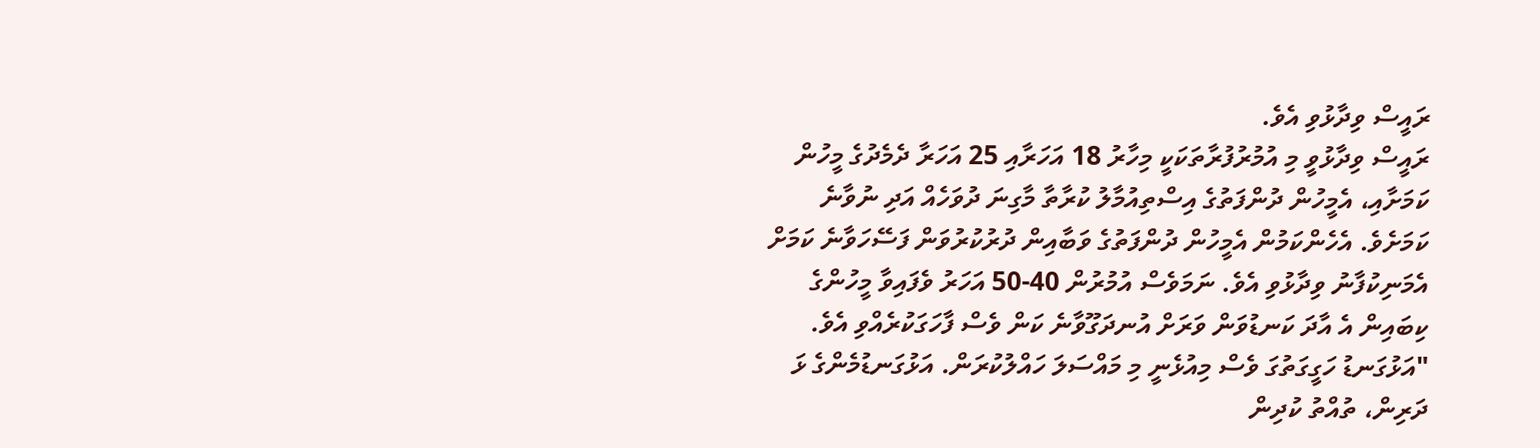ރައީސް ވިދާޅުވި އެވެ.
ރައީސް ވިދާޅުވީ މި އުމުރުފުރާތަކަކީ މިހާރު 18 އަހަރާއި 25 އަހަރާ ދެމެދުގެ މީހުން ކަމަށާއި، އެމީހުން ދުންފަތުގެ އިސްތިއުމާލު ކުރާތާ މާގިނަ ދުވަހެއް އަދި ނުވާނެ ކަމަށެވެ. އެހެންކަމުން އެމީހުން ދުންފަތުގެ ވަބާއިން ދުރުކުރުވަން ފަސޭހަވާނެ ކަމަށް އެމަނިކުފާނު ވިދާޅުވި އެވެ. ނަމަވެސް އުމުރުން 40-50 އަހަރު ވެފައިވާ މީހުންގެ ކިބައިން އެ އާދަ ކަނޑުވަން ވަރަށް އުނދަގޫވާނެ ކަން ވެސް ފާހަގަކުރެއްވި އެވެ.
"އަޅުގަނޑު ހަގީގަތުގަ ވެސް މިއުޅެނީ މި މައްސަލަ ހައްލުކުރަން. އަޅުގަނޑުމެންގެ ޅަ ދަރިން، ތުއްތު ކުދިން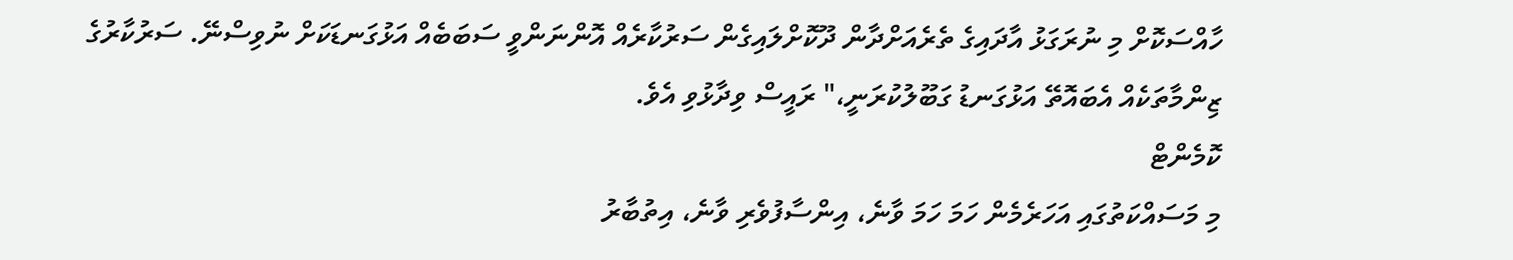ހާއްސަކޮށް މި ނުރަގަޅު އާދައިގެ ތެރެއަށްދާން ދޫކޮށްލައިގެން ސަރުކާރެއް އޮންނަންވީ ސަބަބެއް އަޅުގަނޑަކަށް ނުވިސްނޭ. ސަރުކާރުގެ ޒިންމާތަކެއް އެބައޮތޭ އަޅުގަނޑު ގަބޫލުކުރަނީ،" ރައީސް ވިދާޅުވި އެވެ.
ކޮމެންޓް
މި މަސައްކަތުގައި އަހަރެމެން ހަމަ ހަމަ ވާނެ، އިންސާފުވެރި ވާނެ، އިތުބާރު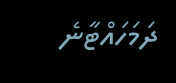ދަމަހައްޓާނެ